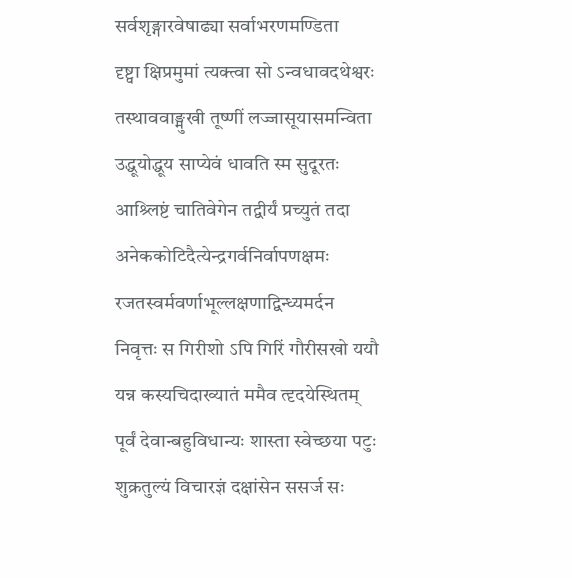सर्वशृङ्गारवेषाढ्या सर्वाभरणमण्डिता
दृष्ट्वा क्षिप्रमुमां त्यक्त्वा सो ऽन्वधावदथेश्वरः
तस्थाववाङ्मुखी तूष्णीं लज्जासूयासमन्विता
उद्धूयोद्धूय साप्येवं धावति स्म सुदूरतः
आश्र्लिष्टं चातिवेगेन तद्वीर्यं प्रच्युतं तदा
अनेककोटिदैत्येन्द्रगर्वनिर्वापणक्षमः
रजतस्वर्मवर्णाभूल्लक्षणाद्विन्ध्यमर्दन
निवृत्तः स गिरीशो ऽपि गिरिं गौरीसखो ययौ
यन्न कस्यचिदाख्यातं ममैव त्दृदयेस्थितम्
पूर्वं देवान्बहुविधान्यः शास्ता स्वेच्छया पटुः
शुक्रतुल्यं विचारज्ञं दक्षांसेन ससर्ज सः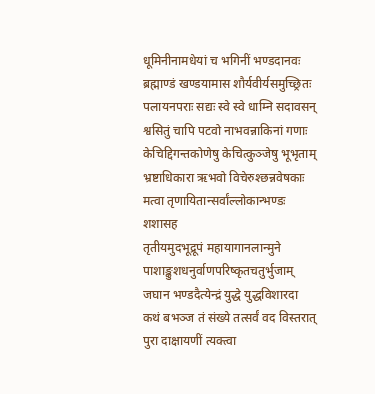धूमिनीनामधेयां च भगिनीं भण्डदानवः
ब्रह्माण्डं खण्डयामास शौर्यवीर्यसमुच्छ्रितः
पलायनपराः सद्यः स्वे स्वे धाम्नि सदावसन्
श्वसितुं चापि पटवो नाभवन्नाकिनां गणाः
केचिद्दिगन्तकोणेषु केचित्कुञ्जेषु भूभृताम्
भ्रष्टाधिकारा ऋभवो विचेरुश्छन्नवेषकाः
मत्वा तृणायितान्सर्वांल्लोकान्भण्डः शशासह
तृतीयमुदभूद्रूपं महायागानलान्मुने
पाशाङ्कुशधनुर्वाणपरिष्कृतचतुर्भुजाम्
जघान भण्डदैत्येन्द्रं युद्धे युद्धविशारदा
कथं बभञ्ज तं संख्ये तत्सर्वं वद विस्तरात्
पुरा दाक्षायणीं त्यक्त्वा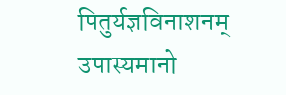पितुर्यज्ञविनाशनम्
उपास्यमानो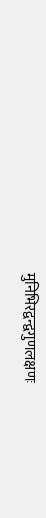मुनिभिरद्वन्द्वगुणलक्षणः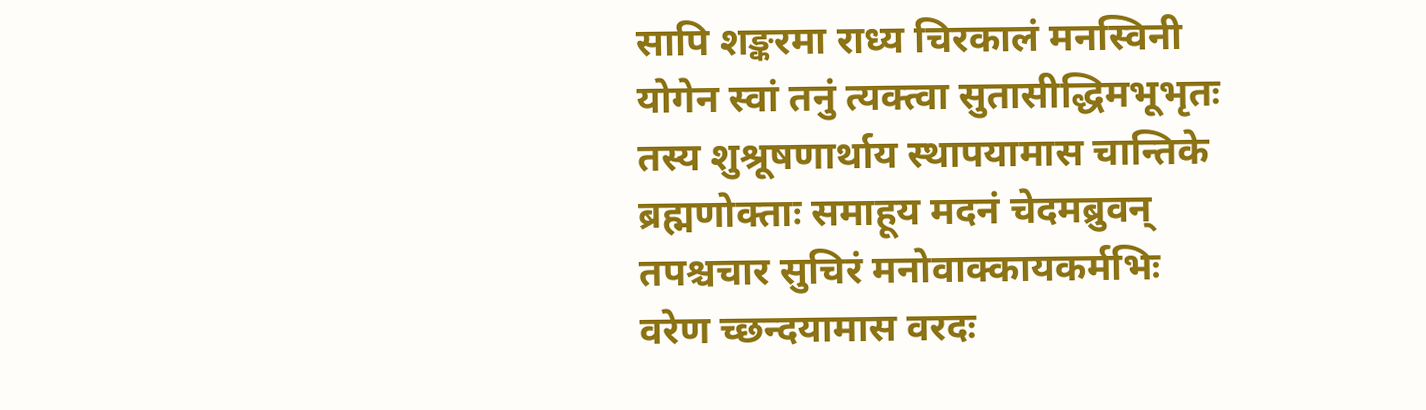सापि शङ्करमा राध्य चिरकालं मनस्विनी
योगेन स्वां तनुं त्यक्त्वा सुतासीद्धिमभूभृतः
तस्य शुश्रूषणार्थाय स्थापयामास चान्तिके
ब्रह्मणोक्ताः समाहूय मदनं चेदमब्रुवन्
तपश्चचार सुचिरं मनोवाक्कायकर्मभिः
वरेण च्छन्दयामास वरदः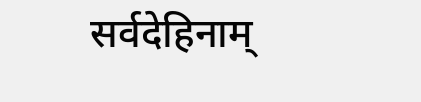सर्वदेहिनाम्